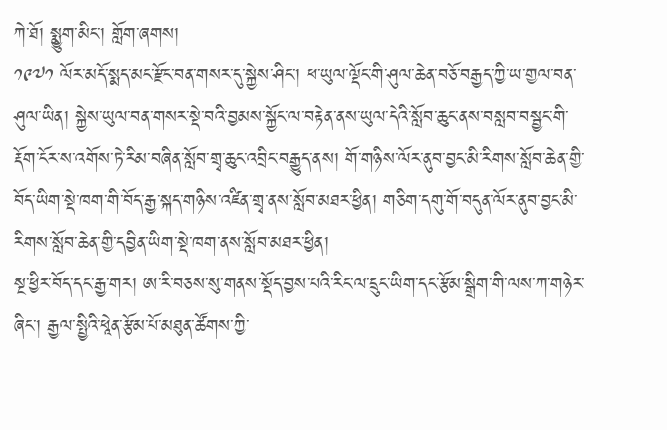ཀེ་ཐོ། སྨྱུག་མིང་། གློག་ཞགས།
༡༩༧༡ ལོར་མདོ་སྨད་མང་རྫོང་བན་གསར་དུ་སྐྱེས་ཤིང་། ཕ་ཡུལ་ལྡོང་གི་ཤུལ་ཆེན་བཅོ་བརྒྱད་ཀྱི་ཡ་གྱལ་བན་ཤུལ་ཡིན། སྐྱེས་ཡུལ་བན་གསར་སྡེ་བའི་བྱམས་སྐྱོང་ལ་བརྟེན་ནས་ཡུལ་དེའི་སློབ་ཆུང་ནས་བསླབ་བསྦྱང་གི་རྡོག་ངོར་ས་འགོས་ཏེ་རིམ་བཞིན་སློབ་གྲྭ་ཆུང་འབྲིང་བརྒྱུད་ནས། གོ་གཉིས་ལོར་ནུབ་བྱང་མི་རིགས་སློབ་ཆེན་གྱི་བོད་ཡིག་སྡེ་ཁག་གི་བོད་རྒྱ་སྐད་གཉིས་འཛིན་གྲྭ་ནས་སློབ་མཐར་ཕྱིན། གཅིག་དགུ་གོ་བདུན་ལོར་ནུབ་བྱང་མི་རིགས་སློབ་ཆེན་གྱི་དབྱིན་ཡིག་སྡེ་ཁག་ནས་སློབ་མཐར་ཕྱིན།
སྔ་ཕྱིར་བོད་དང་རྒྱ་གར། ཨ་རི་བཅས་སུ་གནས་སྡོད་བྱས་པའི་རིང་ལ་དྲུང་ཡིག་དང་རྩོམ་སྒྲིག་གི་ལས་ཀ་གཉེར་ཞིང་། རྒྱལ་སྤྱིའི་ཕཱེན་རྩོམ་པོ་མཐུན་ཚོགས་ཀྱི་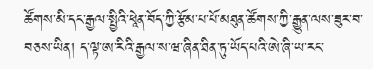ཚོགས་མི་དང་རྒྱལ་སྤྱིའི་ཕཱེན་བོད་ཀྱི་རྩོམ་པ་པོ་མཐུན་ཚོགས་ཀྱི་རྒྱུན་ལས་ཟུར་བ་བཅས་ཡིན། ད་ལྟ་ཨ་རིའི་རྒྱལ་ས་ཝ་ཞིན་ཐིན་ཏུ་ཡོད་པའི་ཨེ་ཞི་ཡ་རང་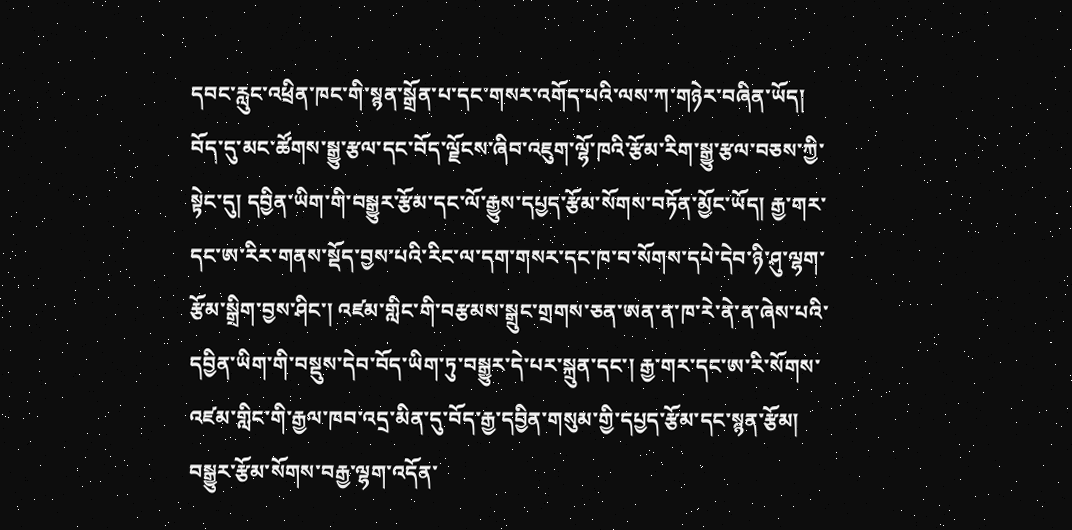དབང་རླུང་འཕྲིན་ཁང་གི་སྙན་སྒྲོན་པ་དང་གསར་འགོད་པའི་ལས་ཀ་གཉེར་བཞིན་ཡོད།
བོད་དུ་མང་ཚོགས་སྒྱུ་རྩལ་དང་བོད་ལྗོངས་ཞིབ་འཇུག་ལྷོ་ཁའི་རྩོམ་རིག་སྒྱུ་རྩལ་བཅས་ཀྱི་སྟེང་དུ། དབྱིན་ཡིག་གི་བསྒྱུར་རྩོམ་དང་ལོ་རྒྱུས་དཔྱད་རྩོམ་སོགས་བཏོན་མྱོང་ཡོད། རྒྱ་གར་དང་ཨ་རིར་གནས་སྡོད་བྱས་པའི་རིང་ལ་དག་གསར་དང་ཁ་བ་སོགས་དཔེ་དེབ་ཉི་ཤུ་ལྷག་རྩོམ་སྒྲིག་བྱས་ཤིང་། འཛམ་གླིང་གི་བརྩམས་སྒྲུང་གྲགས་ཅན་ཨན་ན་ཁ་རེ་ནེ་ན་ཞེས་པའི་དབྱིན་ཡིག་གི་བསྡུས་དེབ་བོད་ཡིག་ཏུ་བསྒྱུར་དེ་པར་སྐྲུན་དང་། རྒྱ་གར་དང་ཨ་རི་སོགས་འཛམ་གླིང་གི་རྒྱལ་ཁབ་འདྲ་མིན་དུ་བོད་རྒྱ་དབྱིན་གསུམ་གྱི་དཔྱད་རྩོམ་དང་སྙན་རྩོམ། བསྒྱུར་རྩོམ་སོགས་བརྒྱ་ལྷག་འདོན་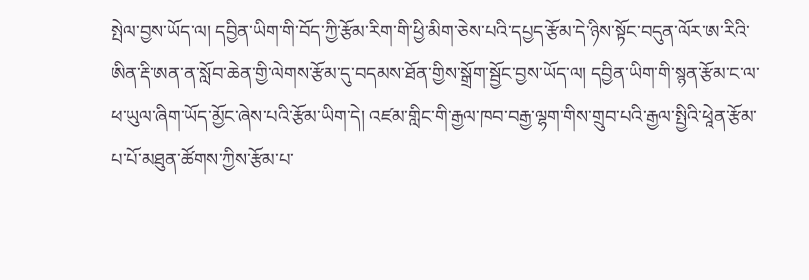སྤེལ་བྱས་ཡོད་ལ། དབྱིན་ཡིག་གི་བོད་ཀྱི་རྩོམ་རིག་གི་ཕྱི་མིག་ཅེས་པའི་དཔྱད་རྩོམ་དེ་ཉིས་སྟོང་བདུན་ལོར་ཨ་རིའི་ཨིན་རྡི་ཨན་ན་སློབ་ཆེན་གྱི་ལེགས་རྩོམ་དུ་བདམས་ཐོན་གྱིས་སྒྲོག་སྦྱོང་བྱས་ཡོད་ལ། དབྱིན་ཡིག་གི་སྙན་རྩོམ་ང་ལ་ཕ་ཡུལ་ཞིག་ཡོད་མྱོང་ཞེས་པའི་རྩོམ་ཡིག་དེ། འཛམ་གླིང་གི་རྒྱལ་ཁབ་བརྒྱ་ལྷག་གིས་གྲུབ་པའི་རྒྱལ་སྤྱིའི་ཕཱེན་རྩོམ་པ་པོ་མཐུན་ཚོགས་ཀྱིས་རྩོམ་པ་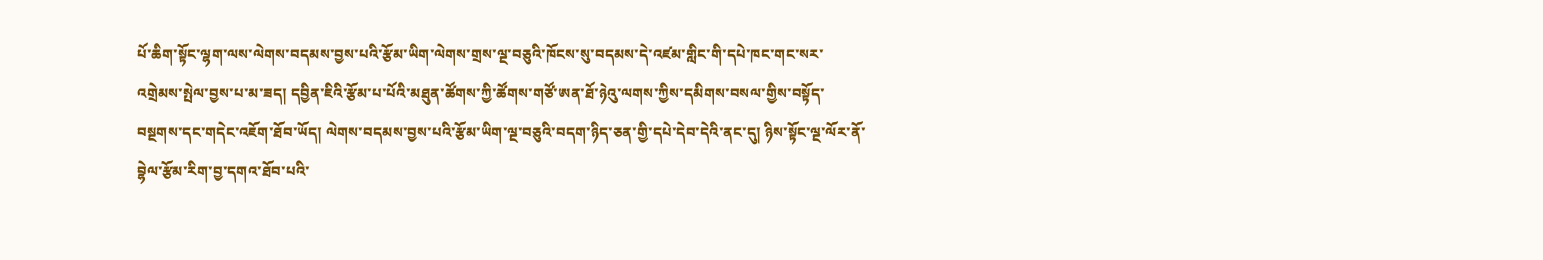པོ་ཆིག་སྟོང་ལྷག་ལས་ལེགས་བདམས་བྱས་པའི་རྩོམ་ཡིག་ལེགས་གྲས་ལྔ་བཅུའི་ཁོངས་སུ་བདམས་དེ་འཛམ་གླིང་གི་དཔེ་ཁང་གང་སར་འགྲེམས་སྤེལ་བྱས་པ་མ་ཟད། དབྱིན་ཇིའི་རྩོམ་པ་པོའི་མཐུན་ཚོགས་ཀྱི་ཚོགས་གཙོ་ཨན་ཐོ་ཉེའུ་ལགས་ཀྱིས་དམིགས་བསལ་གྱིས་བསྟོད་བསྔགས་དང་གདེང་འཇོག་ཐོབ་ཡོད། ལེགས་བདམས་བྱས་པའི་རྩོམ་ཡིག་ལྔ་བཅུའི་བདག་ཉིད་ཅན་གྱི་དཔེ་དེབ་དེའི་ནང་དུ། ཉིས་སྟོང་ལྔ་ལོར་ནོ་བྷེལ་རྩོམ་རིག་བྱ་དགའ་ཐོབ་པའི་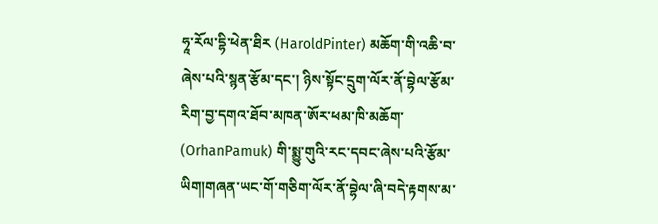ཧཱ་རོལ་དྷི་ཕེན་ཐིར (HaroldPinter) མཆོག་གི་འཆི་བ་ཞེས་པའི་སྙན་རྩོམ་དང་། ཉིས་སྟོང་དྲུག་ལོར་ནོ་བྷེལ་རྩོམ་རིག་བྱ་དགའ་ཐོབ་མཁན་ཨོར་ཕམ་ཁི་མཆོག་ (OrhanPamuk) གི་སྨྱུ་གུའི་རང་དབང་ཞེས་པའི་རྩོམ་ཡིག།གཞན་ཡང་གོ་གཅིག་ལོར་ནོ་བྷེལ་ཞི་བདེ་རྟགས་མ་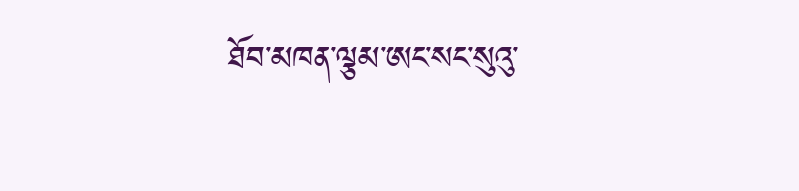ཐོབ་མཁན་ལྕམ་ཨང་སང་སུའུ་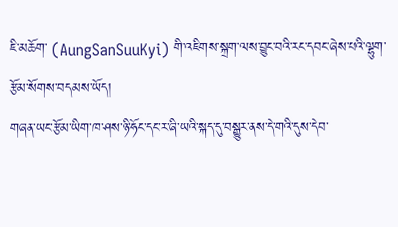ཇི་མཆོག་ (AungSanSuuKyi) གི་འཇིགས་སྐྲག་ལས་བྱུང་བའི་རང་དབང་ཞེས་པའི་ལྷུག་རྩོམ་སོགས་བདམས་ཡོད།
གཞན་ཡང་རྩོམ་ཡིག་ཁ་ཤས་ཉི་ཧོང་དང་ར་ཞི་ཡའི་སྐད་དུ་བསྒྱུར་ནས་དེ་གའི་དུས་དེབ་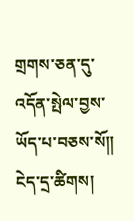གྲགས་ཅན་དུ་འདོན་སྤེལ་བྱས་ཡོད་པ་བཅས་སོ༎
ངེད་དྲ་ཚིགས།